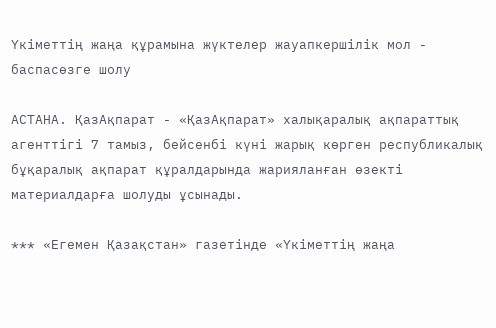Үкіметтің жаңа құрамына жүктелер жауапкершілік мол - баспасөзге шолу

АСТАНА. ҚазАқпарат - «ҚазАқпарат» халықаралық ақпараттық агенттігі 7 тамыз, бейсенбi күні жарық көрген республикалық бұқаралық ақпарат құралдарында жарияланған өзекті материалдарға шолуды ұсынады.

*** «Егемен Қазақстан» газетінде «Үкіметтің жаңа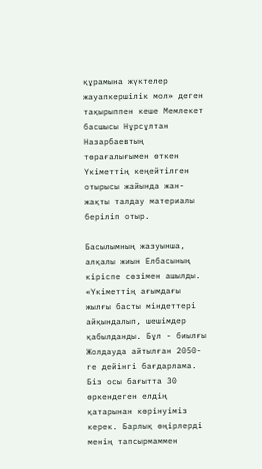құрамына жүктелер жауапкершілік мол» деген тақырыппен кеше Мемлекет басшысы Нұрсұлтан Назарбаевтың төрағалығымен өткен Үкіметтің кеңейтілген отырысы жайында жан-жақты талдау материалы беріліп отыр.

Басылымның жазуынша, алқалы жиын Елбасының кіріспе сөзімен ашылды. «Үкіметтің ағымдағы жылғы басты міндеттері айқындалып, шешімдер қабылданды. Бұл - биылғы Жолдауда айтылған 2050-ге дейінгі бағдарлама. Біз осы бағытта 30 өркендеген елдің қатарынан көрінуіміз керек. Барлық өңірлерді менің тапсырмаммен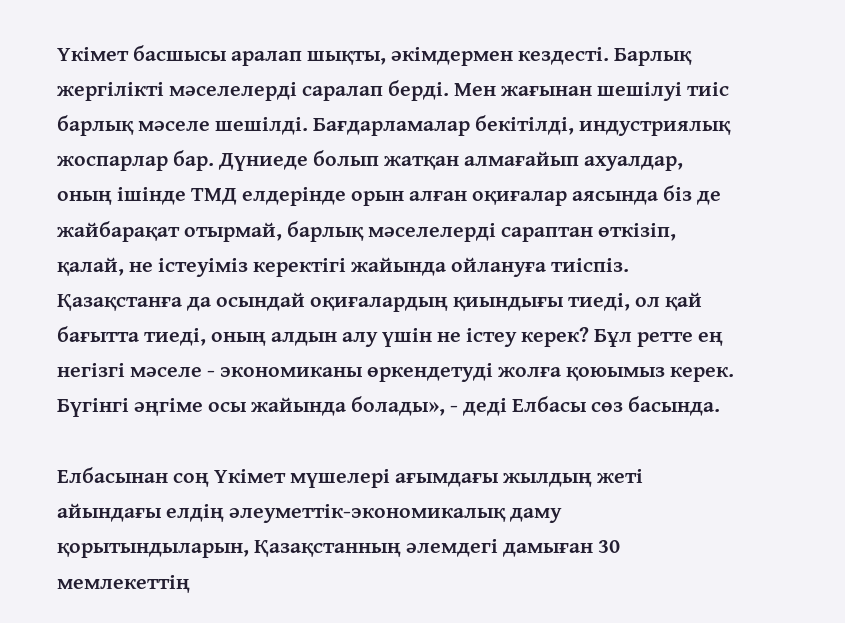Үкімет басшысы аралап шықты, әкімдермен кездесті. Барлық жергілікті мәселелерді саралап берді. Мен жағынан шешілуі тиіс барлық мәселе шешілді. Бағдарламалар бекітілді, индустриялық жоспарлар бар. Дүниеде болып жатқан алмағайып ахуалдар, оның ішінде ТМД елдерінде орын алған оқиғалар аясында біз де жайбарақат отырмай, барлық мәселелерді сараптан өткізіп, қалай, не істеуіміз керектігі жайында ойлануға тиіспіз. Қазақстанға да осындай оқиғалардың қиындығы тиеді, ол қай бағытта тиеді, оның алдын алу үшін не істеу керек? Бұл ретте ең негізгі мәселе - экономиканы өркендетуді жолға қоюымыз керек. Бүгінгі әңгіме осы жайында болады», - деді Елбасы сөз басында.

Елбасынан соң Үкімет мүшелері ағымдағы жылдың жеті айындағы елдің әлеуметтік-экономикалық даму қорытындыларын, Қазақстанның әлемдегі дамыған 30 мемлекеттің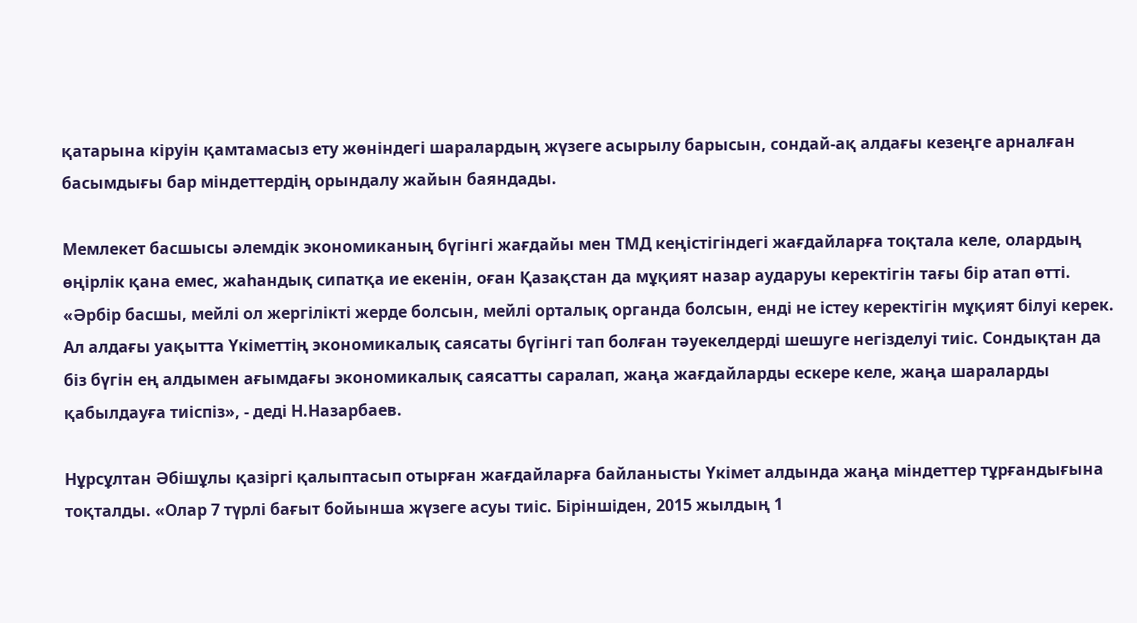қатарына кіруін қамтамасыз ету жөніндегі шаралардың жүзеге асырылу барысын, сондай-ақ алдағы кезеңге арналған басымдығы бар міндеттердің орындалу жайын баяндады.

Мемлекет басшысы әлемдік экономиканың бүгінгі жағдайы мен ТМД кеңістігіндегі жағдайларға тоқтала келе, олардың өңірлік қана емес, жаһандық сипатқа ие екенін, оған Қазақстан да мұқият назар аударуы керектігін тағы бір атап өтті. «Әрбір басшы, мейлі ол жергілікті жерде болсын, мейлі орталық органда болсын, енді не істеу керектігін мұқият білуі керек. Ал алдағы уақытта Үкіметтің экономикалық саясаты бүгінгі тап болған тәуекелдерді шешуге негізделуі тиіс. Сондықтан да біз бүгін ең алдымен ағымдағы экономикалық саясатты саралап, жаңа жағдайларды ескере келе, жаңа шараларды қабылдауға тиіспіз», - деді Н.Назарбаев.

Нұрсұлтан Әбішұлы қазіргі қалыптасып отырған жағдайларға байланысты Үкімет алдында жаңа міндеттер тұрғандығына тоқталды. «Олар 7 түрлі бағыт бойынша жүзеге асуы тиіс. Біріншіден, 2015 жылдың 1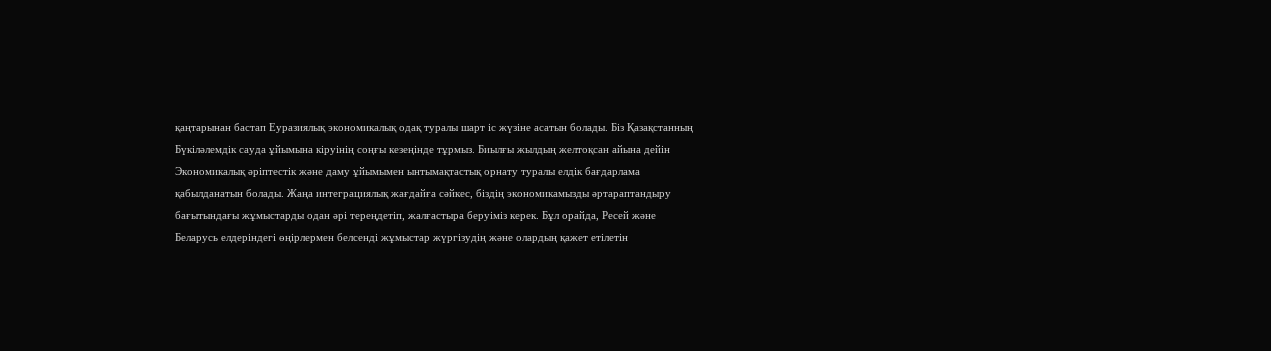қаңтарынан бастап Еуразиялық экономикалық одақ туралы шарт іс жүзіне асатын болады. Біз Қазақстанның Бүкіләлемдік сауда ұйымына кіруінің соңғы кезеңінде тұрмыз. Биылғы жылдың желтоқсан айына дейін Экономикалық әріптестік және даму ұйымымен ынтымақтастық орнату туралы елдік бағдарлама қабылданатын болады. Жаңа интеграциялық жағдайға сәйкес, біздің экономикамызды әртараптандыру бағытындағы жұмыстарды одан әрі тереңдетіп, жалғастыра беруіміз керек. Бұл орайда, Ресей және Беларусь елдеріндегі өңірлермен белсенді жұмыстар жүргізудің және олардың қажет етілетін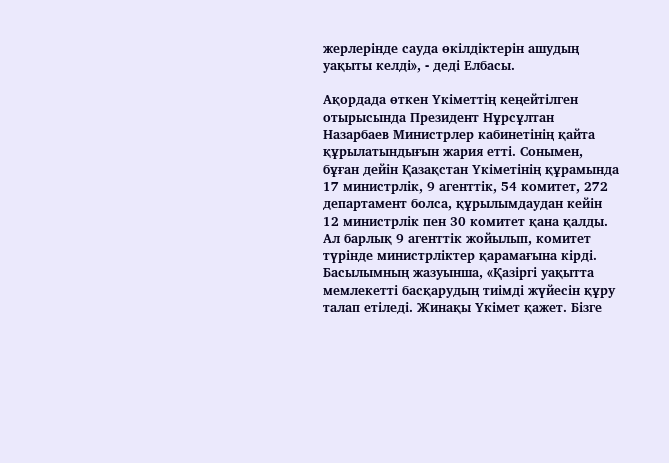жерлерінде сауда өкілдіктерін ашудың уақыты келді», - деді Елбасы.

Ақордада өткен Үкіметтің кеңейтілген отырысында Президент Нұрсұлтан Назарбаев Министрлер кабинетінің қайта құрылатындығын жария етті. Сонымен, бұған дейін Қазақстан Үкіметінің құрамында 17 министрлік, 9 агенттік, 54 комитет, 272 департамент болса, құрылымдаудан кейін 12 министрлік пен 30 комитет қана қалды. Ал барлық 9 агенттік жойылып, комитет түрінде министрліктер қарамағына кірді. Басылымның жазуынша, «Қазіргі уақытта мемлекетті басқарудың тиімді жүйесін құру талап етіледі. Жинақы Үкімет қажет. Бізге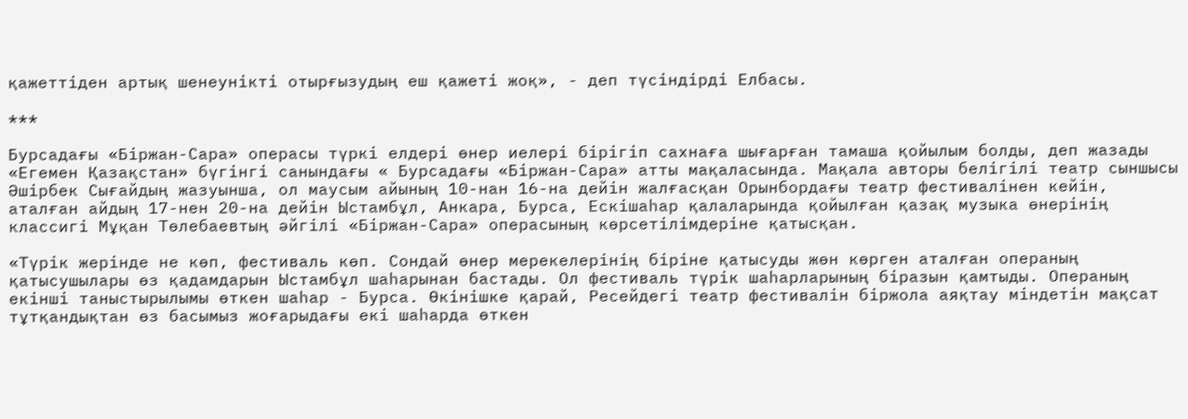қажеттіден артық шенеунікті отырғызудың еш қажеті жоқ», - деп түсіндірді Елбасы.

***

Бурсадағы «Біржан-Сара» операсы түркі елдері өнер иелері бірігіп сахнаға шығарған тамаша қойылым болды, деп жазады «Егемен Қазақстан» бүгінгі санындағы « Бурсадағы «Біржан-Сара» атты мақаласында. Мақала авторы белігілі театр сыншысы Әшірбек Сығайдың жазуынша, ол маусым айының 10-нан 16-на дейін жалғасқан Орынбордағы театр фестивалінен кейін, аталған айдың 17-нен 20-на дейін Ыстамбұл, Анкара, Бурса, Ескішаһар қалаларында қойылған қазақ музыка өнерінің классигі Мұқан Төлебаевтың әйгілі «Біржан-Сара» операсының көрсетілімдеріне қатысқан.

«Түрік жерінде не көп, фестиваль көп. Сондай өнер мерекелерінің біріне қатысуды жөн көрген аталған операның қатысушылары өз қадамдарын Ыстамбұл шаһарынан бастады. Ол фестиваль түрік шаһарларының біразын қамтыды. Операның екінші таныстырылымы өткен шаһар - Бурса. Өкінішке қарай, Ресейдегі театр фестивалін біржола аяқтау міндетін мақсат тұтқандықтан өз басымыз жоғарыдағы екі шаһарда өткен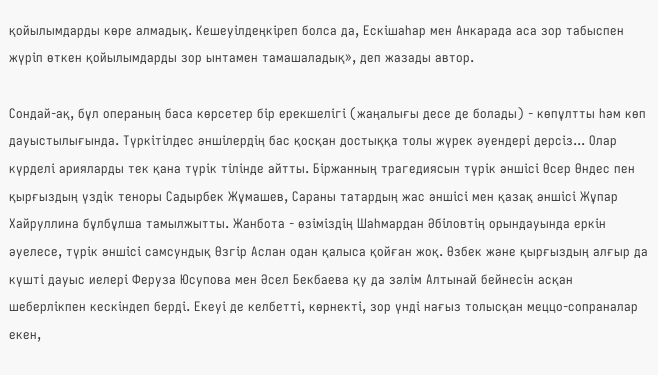қойылымдарды көре алмадық. Кешеуілдеңкіреп болса да, Ескішаһар мен Анкарада аса зор табыспен жүріп өткен қойылымдарды зор ынтамен тамашаладық», деп жазады автор.

Сондай-ақ, бұл операның баса көрсетер бір ерекшелігі (жаңалығы десе де болады) - көпұлтты һәм көп дауыстылығында. Түркітілдес әншілердің бас қосқан достыққа толы жүрек әуендері дерсіз... Олар күрделі арияларды тек қана түрік тілінде айтты. Біржанның трагедиясын түрік әншісі Өсер Өндес пен қырғыздың үздік теноры Садырбек Жұмашев, Сараны татардың жас әншісі мен қазақ әншісі Жұпар Хайруллина бұлбұлша тамылжытты. Жанбота - өзіміздің Шаһмардан Әбіловтің орындауында еркін әуелесе, түрік әншісі самсундық Өзгір Аслан одан қалыса қойған жоқ. Өзбек және қырғыздың алғыр да күшті дауыс иелері Феруза Юсупова мен Әсел Бекбаева қу да зәлім Алтынай бейнесін асқан шеберлікпен кескіндеп берді. Екеуі де келбетті, көрнекті, зор үнді нағыз толысқан меццо-сопраналар екен,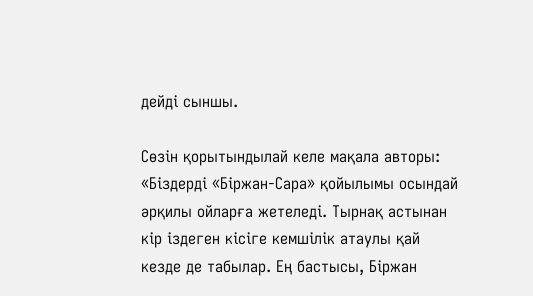дейді сыншы.

Сөзін қорытындылай келе мақала авторы: «Біздерді «Біржан-Сара» қойылымы осындай әрқилы ойларға жетеледі. Тырнақ астынан кір іздеген кісіге кемшілік атаулы қай кезде де табылар. Ең бастысы, Біржан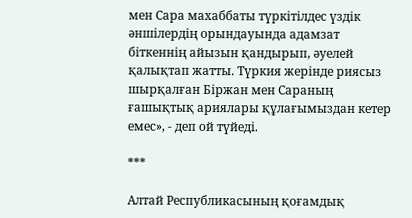мен Сара махаббаты түркітілдес үздік әншілердің орындауында адамзат біткеннің айызын қандырып, әуелей қалықтап жатты. Түркия жерінде риясыз шырқалған Біржан мен Сараның ғашықтық ариялары құлағымыздан кетер емес», - деп ой түйеді.

***

Алтай Республикасының қоғамдық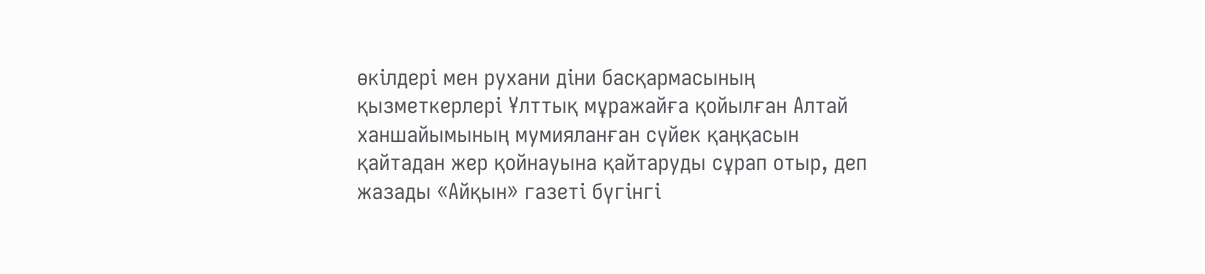өкілдері мен рухани діни басқармасының қызметкерлері Ұлттық мұражайға қойылған Алтай ханшайымының мумияланған сүйек қаңқасын қайтадан жер қойнауына қайтаруды сұрап отыр, деп жазады «Айқын» газеті бүгінгі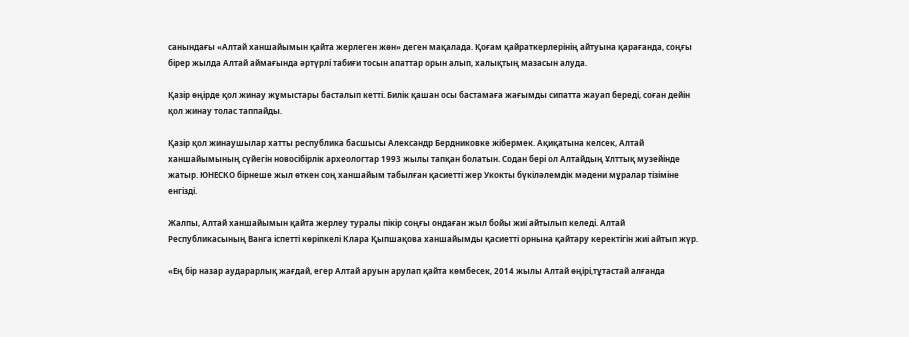санындағы «Алтай ханшайымын қайта жерлеген жөн» деген мақалада. Қоғам қайраткерлерінің айтуына қарағанда, соңғы бірер жылда Алтай аймағында әртүрлі табиғи тосын апаттар орын алып, халықтың мазасын алуда.

Қазір өңірде қол жинау жұмыстары басталып кетті. Билік қашан осы бастамаға жағымды сипатта жауап береді, соған дейін қол жинау толас таппайды.

Қазір қол жинаушылар хатты республика басшысы Александр Бердниковке жібермек. Ақиқатына келсек, Алтай ханшайымының сүйегін новосібірлік археологтар 1993 жылы тапқан болатын. Содан бері ол Алтайдың Ұлттық музейінде жатыр. ЮНЕСКО бірнеше жыл өткен соң ханшайым табылған қасиетті жер Укокты бүкіләлемдік мәдени мұралар тізіміне енгізді.

Жалпы, Алтай ханшайымын қайта жерлеу туралы пікір соңғы ондаған жыл бойы жиі айтылып келеді. Алтай Республикасының Ванга іспетті көріпкелі Клара Қыпшақова ханшайымды қасиетті орнына қайтару керектігін жиі айтып жүр.

«Ең бір назар аударарлық жағдай, егер Алтай аруын арулап қайта көмбесек, 2014 жылы Алтай өңірі,тұтастай алғанда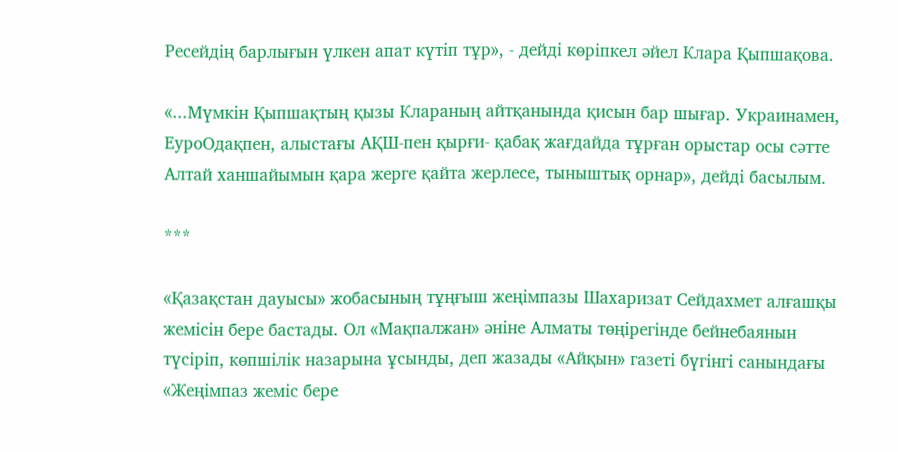Ресейдің барлығын үлкен апат күтіп тұр», - дейді көріпкел әйел Клара Қыпшақова.

«...Мүмкін Қыпшақтың қызы Клараның айтқанында қисын бар шығар. Украинамен, ЕуроОдақпен, алыстағы АҚШ-пен қырғи- қабақ жағдайда тұрған орыстар осы сәтте Алтай ханшайымын қара жерге қайта жерлесе, тыныштық орнар», дейді басылым.

***

«Қазақстан дауысы» жобасының тұңғыш жеңімпазы Шахаризат Сейдахмет алғашқы жемісін бере бастады. Ол «Мақпалжан» әніне Алматы төңірегінде бейнебаянын түсіріп, көпшілік назарына ұсынды, деп жазады «Айқын» газеті бүгінгі санындағы «Жеңімпаз жеміс бере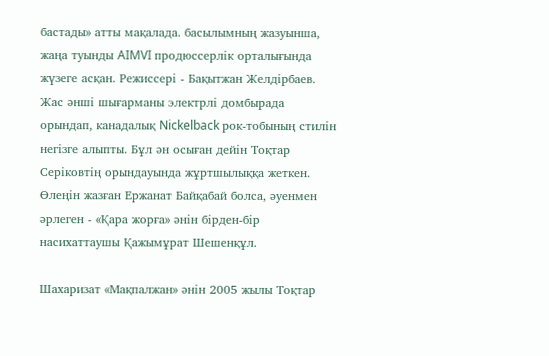бастады» атты мақалада. басылымның жазуынша, жаңа туынды AIMVI продюссерлік орталығында жүзеге асқан. Режиссері - Бақытжан Желдірбаев. Жас әнші шығарманы электрлі домбырада орындап, канадалық Nickelback рок-тобының стилін негізге алыпты. Бұл ән осыған дейін Тоқтар Серіковтің орындауында жұртшылыққа жеткен. Өлеңін жазған Ержанат Байқабай болса, әуенмен әрлеген - «Қара жорға» әнін бірден-бір насихаттаушы Қажымұрат Шешенқұл.

Шахаризат «Мақпалжан» әнін 2005 жылы Тоқтар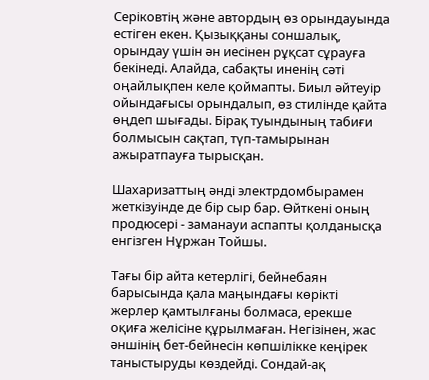Серіковтің және автордың өз орындауында естіген екен. Қызыққаны соншалық, орындау үшін ән иесінен рұқсат сұрауға бекінеді. Алайда, сабақты иненің сәті оңайлықпен келе қоймапты. Биыл әйтеуір ойындағысы орындалып, өз стилінде қайта өңдеп шығады. Бірақ туындының табиғи болмысын сақтап, түп-тамырынан ажыратпауға тырысқан.

Шахаризаттың әнді электрдомбырамен жеткізуінде де бір сыр бар. Өйткені оның продюсері - заманауи аспапты қолданысқа енгізген Нұржан Тойшы.

Тағы бір айта кетерлігі, бейнебаян барысында қала маңындағы көрікті жерлер қамтылғаны болмаса, ерекше оқиға желісіне құрылмаған. Негізінен, жас әншінің бет-бейнесін көпшілікке кеңірек таныстыруды көздейді. Сондай-ақ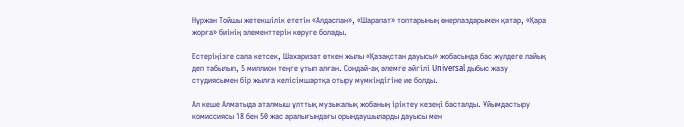Нұржан Тойшы жетекшілік ететін «Алдаспан», «Шарапат» топтарының өнерпаздарымен қатар, «Қара жорға» биінің элементтерін көруге болады.

Естеріңізге сала кетсек, Шахаризат өткен жылы «Қазақстан дауысы» жобасында бас жүлдеге лайық деп табылып, 5 миллион теңге ұтып алған. Сондай-ақ әлемге әйгілі Universal дыбыс жазу студиясымен бір жылға келісімшартқа отыру мүмкіндігіне ие болды.

Ал кеше Алматыда аталмыш ұлттық музыкалық жобаның іріктеу кезеңі басталды. Ұйымдастыру комиссиясы 18 бен 50 жас аралығындағы орындаушыларды дауысы мен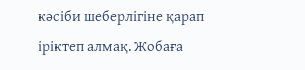кәсіби шеберлігіне қарап іріктеп алмақ. Жобаға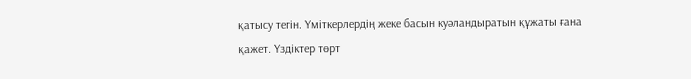қатысу тегін. Үміткерлердің жеке басын куәландыратын құжаты ғана қажет. Үздіктер төрт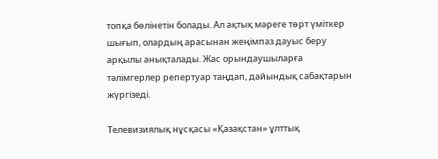топқа бөлінетін болады. Ал ақтық мәреге төрт үміткер шығып, олардың арасынан жеңімпаз дауыс беру арқылы анықталады. Жас орындаушыларға тәлімгерлер репертуар таңдап, дайындық сабақтарын жүргізеді.

Телевизиялық нұсқасы «Қазақстан» ұлттық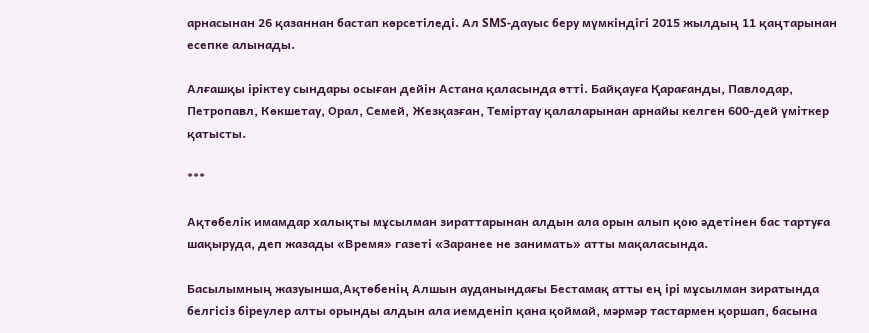арнасынан 26 қазаннан бастап көрсетіледі. Ал SMS-дауыс беру мүмкіндігі 2015 жылдың 11 қаңтарынан есепке алынады.

Алғашқы іріктеу сындары осыған дейін Астана қаласында өтті. Байқауға Қарағанды, Павлодар, Петропавл, Көкшетау, Орал, Семей, Жезқазған, Теміртау қалаларынан арнайы келген 600-дей үміткер қатысты.

***

Ақтөбелік имамдар халықты мұсылман зираттарынан алдын ала орын алып қою әдетінен бас тартуға шақыруда, деп жазады «Время» газеті «Заранее не занимать» атты мақаласында.

Басылымның жазуынша,Ақтөбенің Алшын ауданындағы Бестамақ атты ең ірі мұсылман зиратында белгісіз біреулер алты орынды алдын ала иемденіп қана қоймай, мәрмәр тастармен қоршап, басына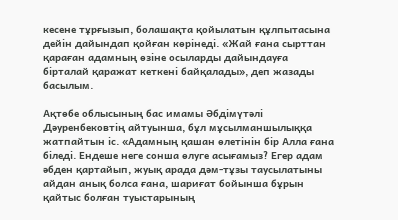кесене тұрғызып, болашақта қойылатын құлпытасына дейін дайындап қойған көрінеді. «Жай ғана сырттан қараған адамның өзіне осыларды дайындауға бірталай қаражат кеткені байқалады», деп жазады басылым.

Ақтөбе облысының бас имамы Әбдімүтәлі Дәуренбековтің айтуынша, бұл мұсылманшылыққа жатпайтын іс. «Адамның қашан өлетінін бір Алла ғана біледі. Ендеше неге сонша өлуге асығамыз? Егер адам әбден қартайып, жуық арада дәм-тұзы таусылатыны айдан анық болса ғана, шариғат бойынша бұрын қайтыс болған туыстарының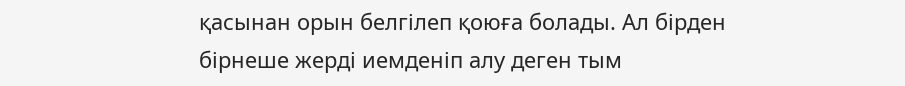қасынан орын белгілеп қоюға болады. Ал бірден бірнеше жерді иемденіп алу деген тым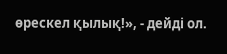өрескел қылық!», - дейді ол.